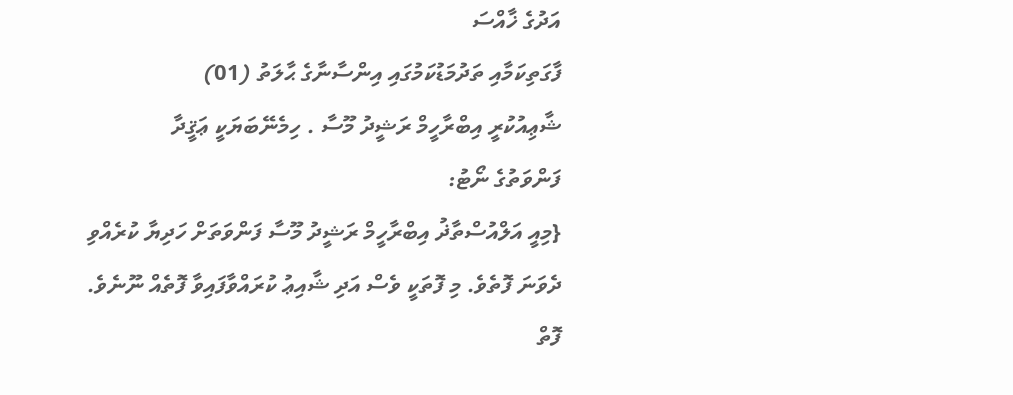އަދުގެ ޚާއްސަ
ފާގަތިކަމާއި ތަދުމަޑުކަމުގައި އިންސާނާގެ ޙާލަތު (01)
ޝާޢިއުކުރީ އިބްރާހީމް ރަޝީދު މޫސާ . ހިމެނޭބަޔަކީ ޢަޤީދާ
ފަންވަތުގެ ނޯޓު:
{މިއީ އަލްއުސްތާޛު އިބްރާހީމް ރަޝީދު މޫސާ ފަންވަތަށް ހަދިޔާ ކުރެއްވި ދެވަނަ ފޮތެވެ. މި ފޮތަކީ ވެސް އަދި ޝާއިޢު ކުރައްވާފައިވާ ފޮތެއް ނޫނެވެ. ފޮތް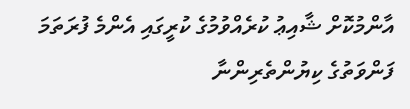އާންމުކޮށް ޝާއިޢު ކުރެއްވުމުގެ ކުރީގައި އެންމެ ފުރަތަމަ ފަންވަތުގެ ކިޔުންތެރިންނާ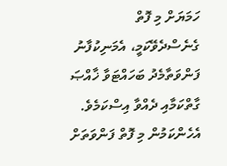ހަމަޔަށް މި ފޮތް ގެނެސްދެވޭކަމީ، އެމަނިކުފާނު ފަންވަތާމެދު ބަހައްޓަވާ ޚާއްޞަ ގާތްކަމާއި ދެއްވާ އިސްކަމެވެ. އެހެންކަމުން މި ފޮތް ފަންވަތަށް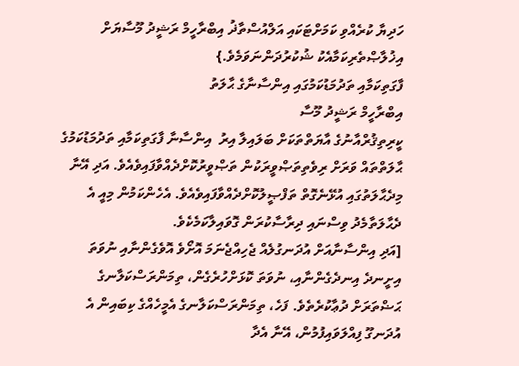ހަދިޔާ ކުރެއްވި ކަމަށްޓަކައި އަލްއުސްތާޛު އިބްރާހީމް ރަޝީދު މޫސާޔަށް އިޚުލާޞްތެރިކަމާއެކު ޝުކުރުދަންނަވަމެވެ.}
ފާގަތިކަމާއި ތަދުމަޑުކަމުގައި އިންސާނާގެ ޙާލަތު
އިބްރާހީމް ރަޝީދު މޫސާ
ކީރިތިޤުރްއާނުގެ އާޔަތްތަކަށް ބަލައިލާ އިރު  އިންސާނާ ފާގަތިކަމާއި ތަދުމަޑުކަމުގެ ޙާލަތްތައް ވަރަށް ރިވެތިތަޞްވީރަކުން ތަޞްވީރުކޮށްދެއްވާފައިވެއެވެ. އަދި އޭނާ މިދެޙާލަތުގައި އުޅޭނެގޮތް ތަފްޞީލުކޮށްދެއްވާފައިވެއެވެ. އެހެންކަމުން މިއީ އެ ދެޙާލަތާމެދު ވިސްނައި ދިރާސާކުރަން ގޮވައިލާކަމެކެވެ.
[އަދި އިންސާނާއަށް އުދަނގުލެއް ޖެހިއްޖެނަމަ އޮށޯވެ އޮވެގެންނާއި ނުވަތަ އިށީނދެ އިނދެގެންނާއި، ނުވަތަ ކޮޅަށްހުރެގެން، ތިމަންރަސްކަލާނގެ ޙަޟްތަރަށް ދުޢާކުރެތެވެ. ފަހެ، ތިމަންރަސްކަލާނގެ އެމީހެއްގެ ކިބައިން އެ އުދަނގޫ ފިއްލަވައިފުމުން، އޭނާ އެދާ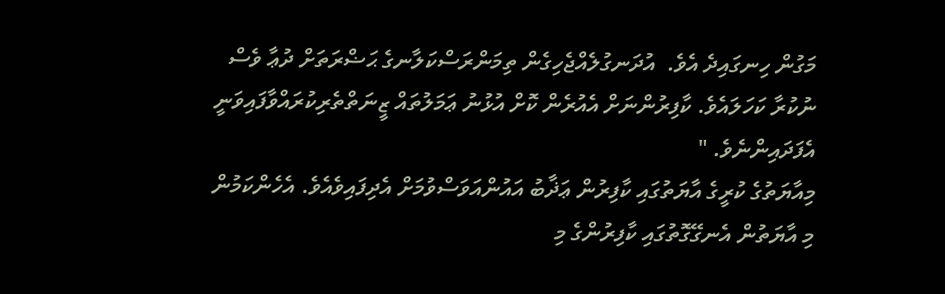މަގުން ހިނގައިދެ އެވެ.  އުދަނގުލެއްޖެހިގެން ތިމަންރަސްކަލާނގެ ޙަޟްރަތަށް ދުޢާ ވެސް ނުކުރާ ކަހަލައެވެ. ކާފިރުންނަށް އެއުރެން ކޮށް އުޅުނު ޢަމަލުތައް ޒީނަތްތެރިކުރައްވާފައިވަނީ އެފަދައިންނެވެ. "
މިއާޔަތުގެ ކުރީގެ އާޔަތުގައި ކާފިރުން ޢަޛާބު އައުންއަވަސްވުމަށް އެދިފައިވެއެވެ. އެހެންކަމުން މި އާޔަތުން އެނގޭގޮތުގައި ކާފިރުންގެ މި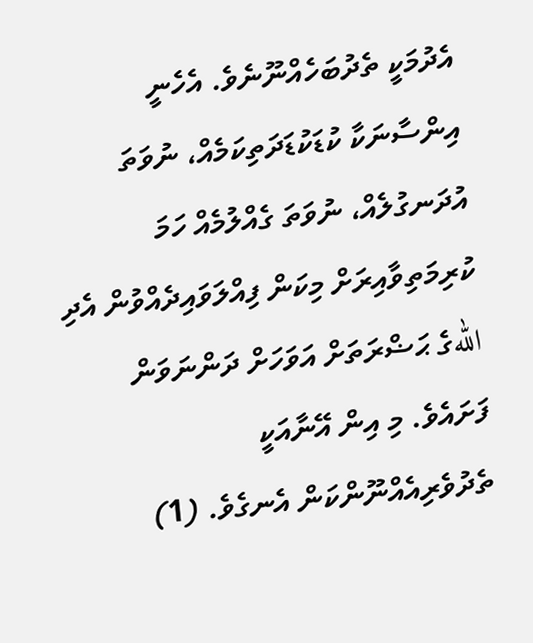އެދުމަކީ ތެދުބަހެއްނޫނެވެ. އެހެނީ އިންސާނަކާ ކުޑަކުޑަދަތިކަމެއް، ނުވަތަ އުދަނގުލެއް، ނުވަތަ ގެއްލުމެއް ހަމަ ކުރިމަތިވާއިރަށް މިކަން ފިއްލަވައިދެއްވުން އެދި اللهގެ ޙަޟްރަތަށް އަވަހަށް ދަންނަވަން ފަށައެވެ. މި އިން އޭނާއަކީ ތެދުވެރިއެއްނޫންކަން އެނގެވެ. (1)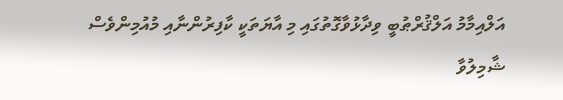އަލްއިމާމު އަލްޤުރްޠުބީ ވިދާޅުވާގޮތުގައި މި އާޔަތަކީ ކާފިރުންނާއި މުއުމިންވެސް ޝާމިލުވާ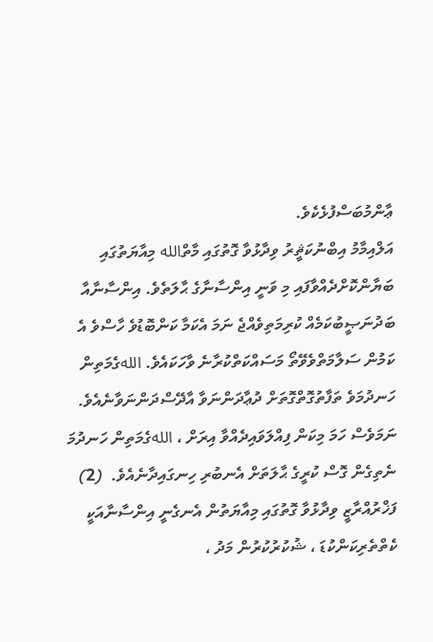ޢާންމުބަސްފުޅެކެވެ.
އަލްއިމާމު އިބްނުކަޘީރު ވިދާޅުވާ ގޮތުގައި މާތްالله މިއާޔަތުގައި ބަޔާންކޮށްދެއްވާފައި މި ވަނީ އިންސާނާގެ ޙާލަތެވެ. އިންސާނާއާ ބަދުނަޞީބުކަމެއް ކުރިމަތިވެއްޖެ ނަމަ އެކަމާ ކަންބޮޑުވެ ހާސްވެ އެ ކަމުން ސަލާމަތްވެވޭތޯ މަސައްކަތްކުރާނެ ވާހަކައެވެ. اللهގެމަތިން ހަނދުމަވެ ތަފާތުގޮތްގޮތަށް ދުޢާދަންނަވާ އާދޭސްދަންނަވާނެއެވެ. ނަމަވެސް ހަމަ މިކަން ފިއްލަވައިދެއްވާ އިރަށް ، اللهގެމަތިން ހަނދުމަ ނެތިގެން ގޮސް ކުރީގެ ޙާލަތަށް އެނބުރި ހިނގައިދާނެއެވެ.  (2)
ފަޚްރުއްރާޒީ ވިދާޅުވާ ގޮތުގައި މިއާޔަތުން އެނގެނީ އިންސާނާއަކީ ކެތްތެރިކަންކުޑަ ، ޝުކުރުކުރުން މަދު ،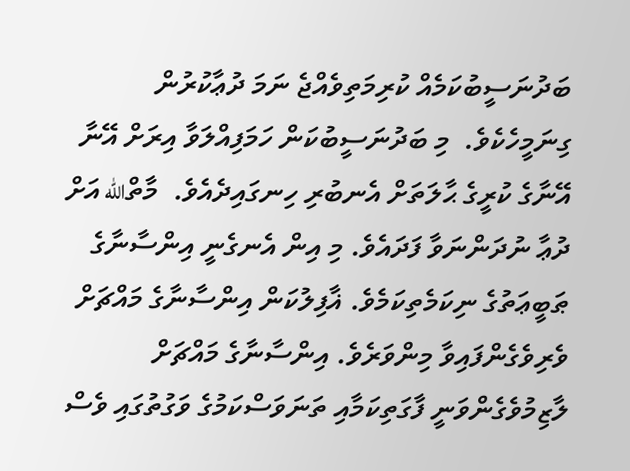ބަދުނަސީބުކަމެއް ކުރިމަތިވެއްޖެ ނަމަ ދުޢާކުރުން ގިނަމީހެކެވެ.  މި ބަދުނަސީބުކަން ހަމަފިއްލަވާ އިރަށް އޭނާ އޭނާގެ ކުރީގެ ޙާލަތަށް އެނބުރި ހިނގައިދެއެވެ.  މާތްالله އަށް ދުޢާ ނުދަންނަވާ ފަދައެވެ. މި އިން އެނގެނީ އިންސާނާގެ ޠަބީޢަތުގެ ނިކަމެތިކަމެވެ. ޣާފިލުކަން އިންސާނާގެ މައްޗަށް ވެރިވެގެންފައިވާ މިންވަރެވެ. އިންސާނާގެ މައްޗަށް ލާޒިމުވެގެންވަނީ ފާގަތިކަމާއި ތަނަވަސްކަމުގެ ވަގުތުގައި ވެސް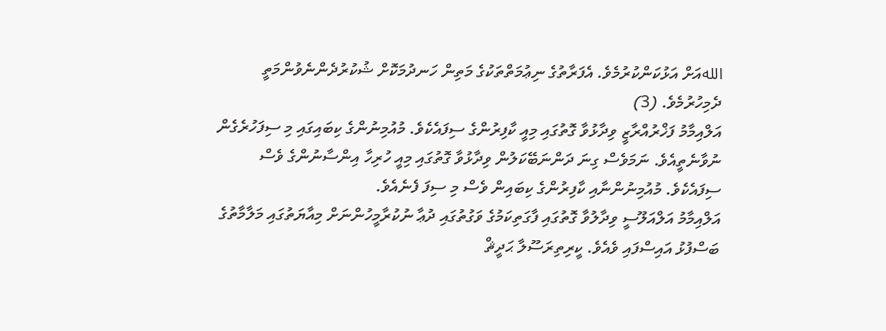اللهއަށް އަޅުކަންކުރުމެވެ. އެފަރާތުގެ ނިޢުމަތްތަކުގެ މަތިން ހަނދުމަކޮށް ޝުކުރުދެންނެވުންމަތީ ދެމިހުރުމެވެ. (3)
އަލްއިމާމު ފަޚްރުއްރާޒީ ވިދާޅުވާ ގޮތުގައި މިއީ ކާފިރުންގެ ސިފައެކެވެ. މުއުމިނުންގެ ކިބައިގައި މި ސިފަހުރެގެން ނުވާނެތީއެވެ. ނަމަވެސް ގިނަ ދަންނަބޭކަލުން ވިދާޅުވާ ގޮތުގައި މިއީ ހުރިހާ އިންސާނުންގެ ވެސް ސިފައެކެވެ. މުއުމިނުންނާއި ކާފިރުންގެ ކިބައިން ވެސް މި ސިފަ ފެނެއެވެ.
އަލްއިމާމު އަލްއަލޫސީ ވިދާލުވާ ގޮތުގައި ފާގަތިކަމުގެ ވަގުތުގައި ދުޢާ ނުކުރާމީހުންނަށް މިއާޔަތުގައި މަލާމާތުގެ ބަސްފުޅު އައިސްފައި ވެއެވެ. ކީރިތިރަސޫލާ ޙަދީޘް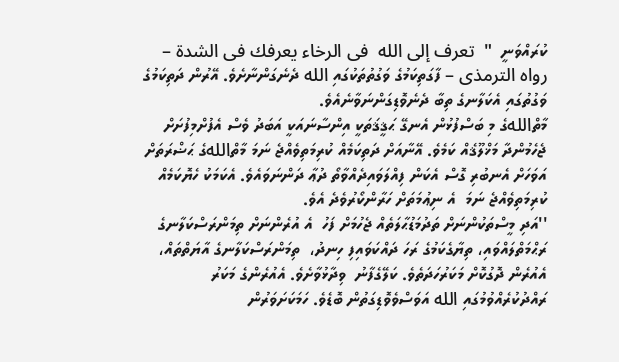ކުރައްވަނީ  "  تعرف إلى الله  فى الرخاء يعرفك فى الشدة – رواه الترمذى – ފާގަތިކަމުގެ ވަގުތުތަކުގައި الله ދެނެގަންނާށެވެ. އޭރުން ދަތިކަމުގެ ވަގުތުގައި އެކަލާނގެ ތިބާ ދެނެވޮޑިގަންނަވާނެއެވެ.
މާތްاللهގެ މި ބަސްފުޅުން އެނގޭ ޙަޤީޤަތަކީ އިންސާނައަކީ އަބަދު ވެސް އެފުށްމިފުށަށް ޖެހެމުންދާ މަޚްލޫޤެއް ކަމެވެ. އޭނާއަށް ދަތިކަމެއް ކުރިމަތިވެއްޖެ ނަމަ މާތްاللهގެ ޙަޟްރަތަށް އަވަހަށް އެނބުރި ގޮސް އެކަން ފިއްލަވައިދެއްވާތޯ ދުޢާ ދަންނަވައެވެ. އެކަމަކު ހެޔޮކަމެއް ކުރިމަތިވެއްޖެ ނަމަ  އެ ނިޢުމަތަށް ހަރާންކޯރުވެދެ އެވެ.
''އަދި މީސްތަކުންނަށް ތަދުމަޑުޙާލަތެއް ޖެހުމަށް ފަހު  އެ އުރެންނަށް ތިމަންރަސްކަލާނގެ ރަޙްމަތްލައްވައި، ތިޔާގެކަމުގެ ރަހަ ދައްކަވައިފި ހިނދު،  ތިމަންރަސްކަލާނގެ އާޔަތްތައް،  އެއުރެން ދޮގުކޮށް މަކަރުހަދަތެވެ. ކަލޭގެފާނު  ވިދާޅުވާށެވެ. އެއުރެންގެ މަކަރު ރައްދުކުރެއްވުމުގައި الله އަވަސްވެވޮޑިގަތުން ބޮޑެވެ. ހަމަކަށަވަރުން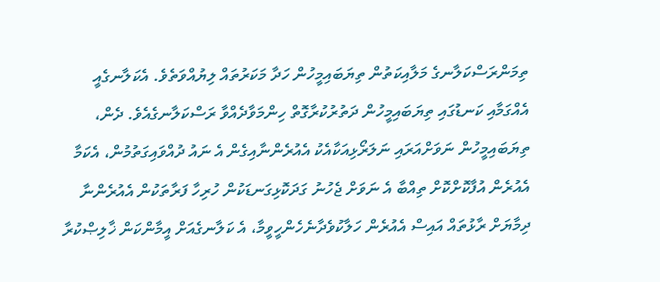ތިމަންރަސްކަލާނގެ މަލާއިކަތުން ތިޔަބައިމީހުން ހަދާ މަކަރުތައް ލިޔުއްވަތެވެ. އެކަލާނގެއީ އެއްގަމާއި ކަނޑުގައި ތިޔަބައިމީހުން ދަތުރުކުރާގޮތް ހިންމަވާދެއްވާ ރަސްކަލާނގެއެވެ. ދެން، ތިޔަބައިމީހުން ނަވަށްއަރައި ނަލަރޯޅިއަކާއެކު އެއުރެންނާއިގެން އެ ނައު ދުއްވައިގަތުމުން، އެކަމާ އެއުރެން އުފާކޮށްކޮށް ތިއްބާ އެ ނަވަށް ޖެހުނު ގަދަކޮޅިގަނޑަކުން ހުރިހާ ފަރާތަކުން އެއުރެންނާ ދިމާޔަށް ރާޅުތައް އައިސް އެއުރެން ހަލާކުވެދާނެހެންހީވީމާ، އެ ކަލާނގެއަށް އީމާންކަން ޚާލިޞްކުރާ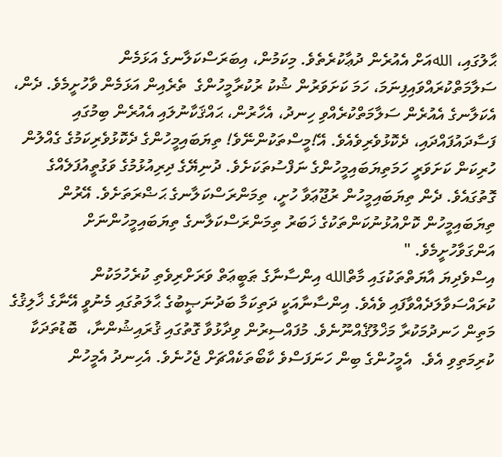ޙާލުގައި، اللهއަށް އެއުރެން ދުޢާކުރެތެވެ. މިކަމުން، އިބަރަސްކަލާނގެ އަޅަމެން ސަލާމަތްކުރައްވައިފިނަމަ، ހަމަ ކަށަވަރުން ޝުކު ރުކުރާމީހުންގެ  ތެރެއިން އަޅަމެން ވާހުށީމެވެ. ދެން، އެކަލާނގެ އެއުރެން ސަލާމަތްކުރެއްވި ހިނދު، އެހާރުން، ޙައްޤަކާނުލައި އެއުރެން ބިމުގައި ފަސާދައުފައްދައި، ދެކޮޅުވެރިވެއެވެ. އޭ!މީސްތަކުންނޭވެ! ތިޔަބައިމީހުންގެ ދެކޮޅުވެރިކަމުގެ ގެއްލުން ހުރިކަން ކަށަވަރީ ހަމަތިޔަބައިމީހުންގެ ނަފްސުތަކަށެވެ. ދުނިޔޭގެ ދިރިއުޅުމުގެ ވަގުތީއުފަލެއްގެ ގޮތުގައެވެ. ދެން ތިޔަބައިމީހުން ރުޖޫޢަވާ ހުށީ، ތިމަންރަސްކަލާނގެ ޙަޟްރަތަށެވެ. އޭރުން ތިޔަބައިމީހުން ކޮށްއުޅުނުކަންތަކުގެ ޚަބަރު ތިމަންރަސްކަލާނގެ ތިޔަބައިމީހުންނަށް އަންގަވާހުށީމެވެ. "
އިސްވެދިޔަ އާޔަތްތަކުގައި މާތްالله އިންސާނާގެ ޠަބީޢަތް ވަރަށްރިވެތި ކުރެހުމަކުން ކުރައްސަވާލަދެއްވާފައި ވެއެވެ. އިންސާނާއަކީ ދަތިކަމާ ބަދުނަޞީބުގެ ޙާލަތުގައި މެނުވީ އޭނާގެ ޚާލިޤުގެ މަތިން ހަނދުމަކުރާ މަޚްލޫޤެއްނޫނެވެ. މުފައްސިރުން ވިދާޅުވާ ގޮތުގައި ޤުރައިޝުންނާ،  ބޮޑުތަދަކާ ކުރިމަތިވި އެވެ.  އެމީހުންގެ ބިން ހަނަފަސްވެ ކާބޯތަކެއްޗަށް ޖެހުނެވެ. އެހިނދު އެމީހުން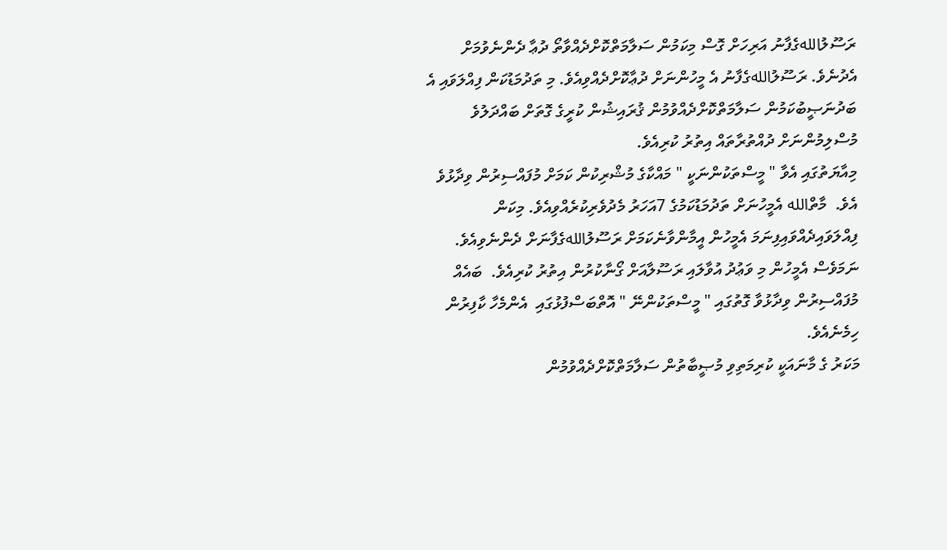ރަސޫލުاللهގެފާނު އަރިހަށް ގޮސް މިކަމުން ސަލާމަތްކޮށްދެއްވާތޯ ދުޢާ ދެންނެވުމަށް އެދުނެވެ. ރަސޫލުاللهގެފާނު އެ މީހުންނަށް ދުޢާކޮށްދެއްވިއެވެ. މި ތަދުމަޑުކަން ފިއްލަވައި އެ ބަދުނަޞީބުކަމުން ސަލާމަތްކޮށްދެއްވުމުން ޤުރައިޝުން ކުރީގެ ގޮތަށް ބައްދަލުވެ މުސްލިމުންނަށް ދުއްތުރާތައް އިތުރު ކުރިއެވެ.
މިއާޔަތުގައި އެވާ " މީސްތަކުންނަކީ " މައްކާގެ މުޝްރިކުން ކަމަށް މުފައްސިރުން ވިދާޅުވެ އެވެ.  މާތްالله އެމީހުނަށް ތަދުމަޑުކަމުގެ 7އަހަރު މެދުވެރިކުރެއްވިއެވެ. މިކަން ފިއްލަވައިދެއްވައިފިނަމަ އެމީހުން އީމާންވާނެކަމަށް ރަސޫލުاللهގެފާނަށް ދެންނެވިއެވެ. ނަމަވެސް އެމީހުން މި ވަޢުދު އުވާލައި ރަސޫލާއަށް ގޯނާކުރުން އިތުރު ކުރިއެވެ.  ބައެއް މުފައްސިރުން ވިދާޅުވާ ގޮތުގައި " މީސްތަކުންނޭ " އޮތްބަސްފުޅުގައި  އެންމެހާ ކާފިރުން ހިމެނެއެވެ.
މަކަރު ގެ މާނައަކީ ކުރިމަތިވި މުޞީބާތުން ސަލާމަތްކޮށްދެއްވުމުން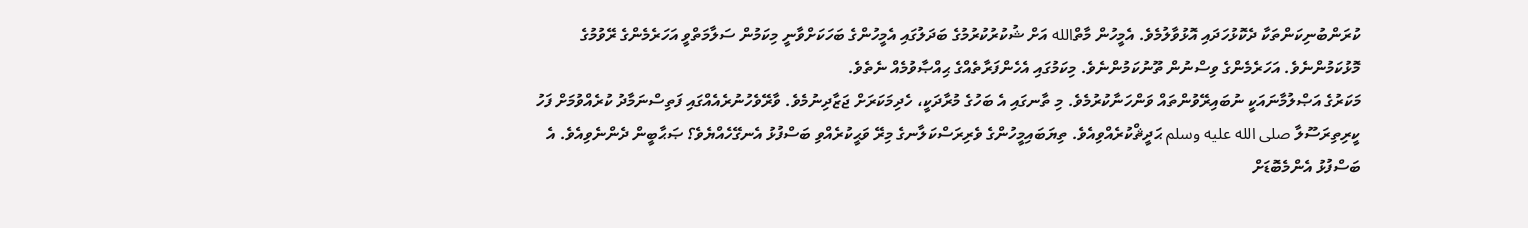ކުރަންބުނިކަންތަކާ ދެކޮޅުހަދައި އޮޅުވާލުމެވެ. އެމީހުން މާތްالله އަށް ޝުކުރުކުރުމުގެ ބަދަލުގައި އެމީހުންގެ ބަހަކަށްވާނީ މިކަމުން ސަލާމަތްވީ އަހަރެމެންގެ ރޭވުމުގެ މޮޅުކަމުންނެވެ. އަހަރެމެންގެ ވިސްނުން ތޫނުކަމުންނެވެ. މިކަމުގައި އެހެންފަރާތެއްގެ ޙިއްޞާވުމެއް ނެތެވެ.
މަކަރުގެ އަޞްލުމާނައަކީ ނުބައިރޭވުންތައް ވަންހަނާކުރުމެވެ. މި ތާނގައި އެ ބަހުގެ މުރާދަކީ، ހެދިމަކަރަށް ޖަޒާދިނުމެވެ. ވާރޭވެހުނުރެއެއްގައި ފަތިސްނަމާދު ކުރެއްވުމަށް ފަހު ކީރިތިރަސޫލާ صلى الله عليه وسلم ޙަދީޘްކުރެއްވިއެވެ. ތިޔަބައިމީހުންގެ ވެރިރަސްކަލާނގެ މިރޭ ވަޙީކުރެއްވި ބަސްފުޅު އެނގޭހެއްޔެވެ؟ ޞަޙާބީން ދެންނެވިއެވެ. އެ ބަސްފުޅު އެންމެބޮޑަށް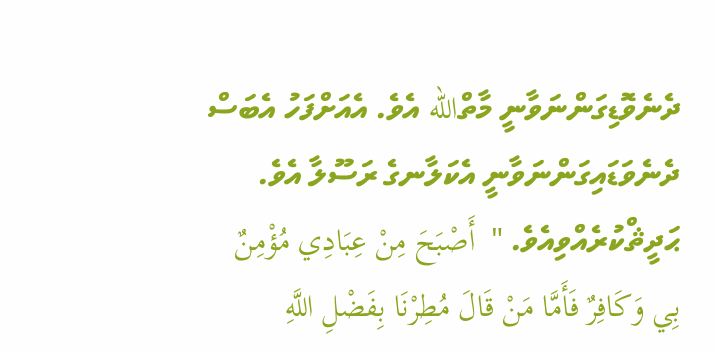ދެނެވޮޑިގަންނަވާނީ މާތްالله އެވެ. އެއަށްފަހު އެބަސް ދެނެވަޑައިގަންނަވާނީ އެކަލާނގެ ރަސޫލާ އެވެ. ޙަދީޘްކުރެއްވިއެވެ. "  أَصْبَحَ مِنْ عِبَادِي مُؤْمِنٌ بِي وَكَافِرٌ فَأَمَّا مَنْ قَالَ مُطِرْنَا بِفَضْلِ اللَّهِ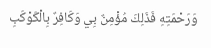وَرَحْمَتِهِ فَذَلِكَ مُؤْمِنٌ بِي وَكَافِرٌ بِالْكَوْكَبِ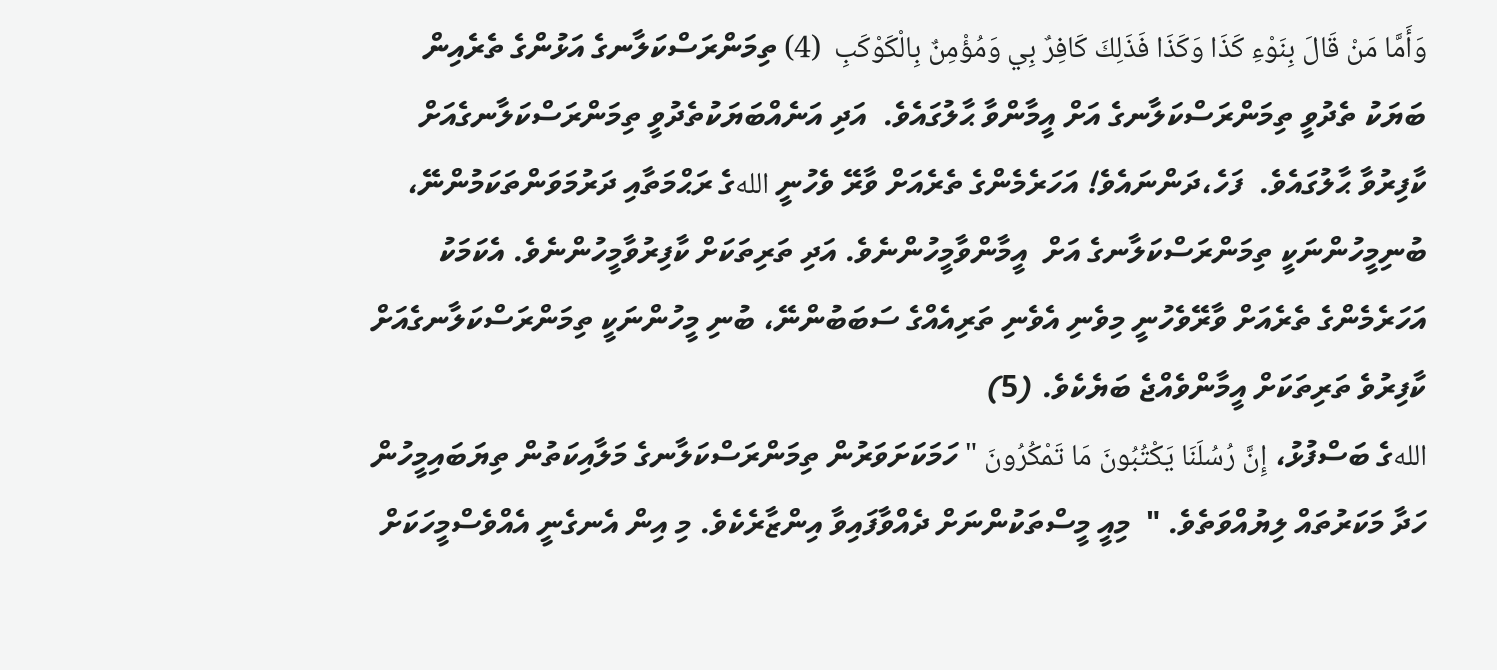وَأَمَّا مَنْ قَالَ بِنَوْءِ كَذَا وَكَذَا فَذَلِكَ كَافِرٌ بِي وَمُؤْمِنٌ بِالْكَوْكَبِ  (4) ތިމަންރަސްކަލާނގެ އަޅުންގެ ތެރެއިން ބަޔަކު ތެދުވީ ތިމަންރަސްކަލާނގެ އަށް އީމާންވާ ޙާލުގައެވެ.  އަދި އަނެއްބަޔަކުތެދުވީ ތިމަންރަސްކަލާނގެއަށް ކާފިރުވާ ޙާލުގައެވެ.  ފަހެ،ދަންނައެވެ! އަހަރެމެންގެ ތެރެއަށް ވާރޭ ވެހުނީ اللهގެ ރަޙްމަތާއި ދަރުމަވަންތަކަމުންނޭ،  ބުނިމީހުންނަކީ ތިމަންރަސްކަލާނގެ އަށް  އީމާންވާމީހުންނެވެ. އަދި ތަރިތަކަށް ކާފިރުވާމީހުންނެވެ. އެކަމަކު އަހަރެމެންގެ ތެރެއަށް ވާރޭވެހުނީ މިވެނި އެވެނި ތަރިއެއްގެ ސަބަބުންނޭ، ބުނި މީހުންނަކީ ތިމަންރަސްކަލާނގެއަށް ކާފިރުވެ ތަރިތަކަށް އީމާންވެއްޖެ ބަޔެކެވެ. (5)
اللهގެ ބަސްފުޅު، إِنَّ رُسُلَنَا يَكْتُبُونَ مَا تَمْكُرُونَ " ހަމަކަށަވަރުން ތިމަންރަސްކަލާނގެ މަލާއިކަތުން ތިޔަބައިމީހުން ހަދާ މަކަރުތައް ލިޔުއްވަތެވެ. "  މިއީ މީސްތަކުންނަށް ދެއްވާފައިވާ އިންޒާރެކެވެ. މި އިން އެނގެނީ އެއްވެސްމީހަކަށް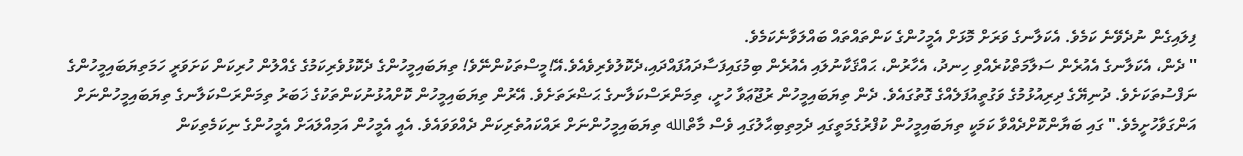ފިލައިގެން ނުދެވޭނެ ކަމެވެ. އެކަލާނގެ ވަރަށް މޮޅަށް އެމީހުންގެ ކަންތައްތައް ބައްލަވާނެކަމެވެ.
'' ދެން، އެކަލާނގެ އެއުރެން ސަލާމަތްކުރެއްވި ހިނދު، އެހާރުން، ޙައްޤަކާނުލައި އެއުރެން ބިމުގައިފަސާދައުފައްދައި،ދެކޮލުވެރިވެއެވެ.އޭ!މީސްތަކުންނޭވެ! ތިޔަބައިމީހުންގެ ދެކޮޅުވެރިކަމުގެ ގެއްލުން ހުރިކަން ކަށަވަރީ ހަމަތިޔަބައިމީހުންގެ ނަފްސުތަކަށެވެ. ދުނިޔޭގެ ދިރިއުޅުމުގެ ވަގުތީއުފަލެއްގެ ގޮތުގައެވެ. ދެން ތިޔަބައިމީހުން ރުޖޫޢަވާ ހުށީ، ތިމަންރަސްކަލާނގެ ޙަޟްރަތަށެވެ. އޭރުން ތިޔަބައިމީހުން ކޮށްއުޅުނުކަންތަކުގެ ޚަބަރު ތިމަންރަސްކަލާނގެ ތިޔަބައިމީހުންނަށް އަންގަވާހުށީމެވެ." ގައި ބަޔާންކޮށްދެއްވާ ކަމަކީ ތިޔަބައިމީހުން ކުފްރުގެމަތީގައި ދެމިތިބިޙާލުގައި ވެސް މާތްالله ތިޔަބައިމީހުންނަށް ރައްކައުތެރިކަން ދެއްވަވައެވެ. އެއީ އެމީހުން އަމިއްލައަށް އެމީހުންގެ ނިކަމެތިކަން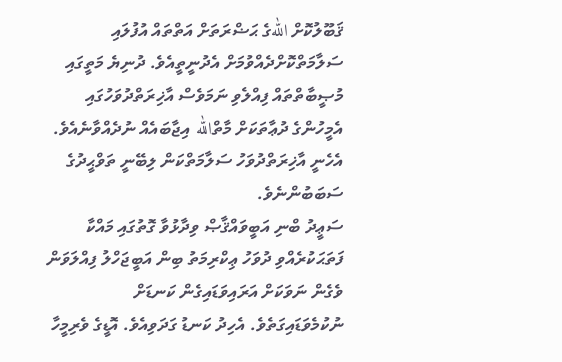ޤަބޫލުކޮށް اللهގެ ޙަޟްރަތަށް އަތްތައް އުފުލައި ސަލާމަތްކޮށްދެއްވުމަށް އެދުނީތީއެވެ. ދުނިޔެ މަތީގައި މުޞީބާތްތައް ފިއްލެވި ނަމަވެސް އާޚިރަތްދުވަހުގައި އެމީހުންގެ ދުޢާތަކަށް މާތްالله އިޖާބައެއް ނުދެއްވާނެއެވެ. އެހެނީ އާޚިރަތްދުވަހު ސަލާމަތްކަން ލިބޭނީ ތަވްޙީދުގެ ސަބަބުންނެވެ.
ސަޢީދު ބްނި އަބީވައްޤާޞް ވިދާޅުވާ ގޮތުގައި މައްކާ ފަތަޙަކުރެއްވި ދުވަހު ޢިކްރިމަތު ބިން އަބީޖަހްލު ފިއްލަވަން ވެގެން ނަވަކަށް އަރައިވަޑައިގެން ކަނޑަށް ނުކުމެވަޑައިގަތެވެ. އެހިދު ކަނޑު ގަދަވިއެވެ. އޮޑީގެ ވެރިމީހާ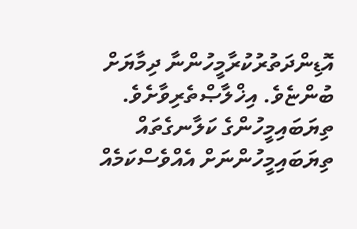އޮޑިންދަތުރުކުރާމީހުންނާ ދިމާޔަށް ބުންޏެވެ. އިޚްލާޞްތެރިވާށެވެ. ތިޔަބައިމީހުންގެ ކަލާނގެތައް ތިޔަބައިމީހުންނަށް އެއްވެސްކަމެއް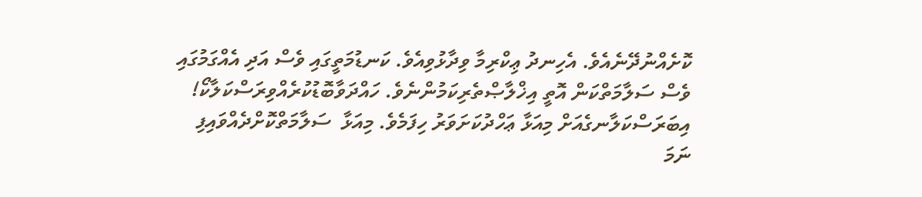ކޮށެއްނުދޭނެއެވެ. އެހިނދު ޢިކްރިމާ ވިދާޅުވިއެވެ. ކަނޑުމަތީގައި ވެސް އަދި އެއްގަމުގައި ވެސް ސަލާމަތްކަން އޮތީ އިޚްލާޞްތެރިކަމުންނެވެ. ހައްދަވާބޮޑުކުރެއްވިރަސްކަލާކޯ! އިބަރަސްކަލާނގެއަށް މިއަޅާ ޢަހްދުކަށަވަރު ހިފަމެވެ. މިއަޅާ  ސަލާމަތްކޮށްދެއްވައިފި ނަމަ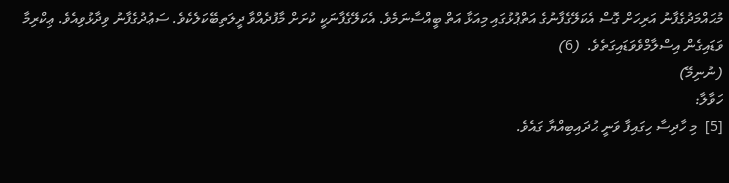މުޙައްމަދުގެފާނު އަރިހަށް ގޮސް އެކަލޭގެފާނުގެ އަތްޕުޅުގައި މިއަޅާ އަތް ބީއްސާނަމެވެ. އެކަލޭގެފާނަކީ ކުށަށް މާފުދެއްވާ ދީލަތިބޭކަލެކެވެ. ސަޢުދުގެފާނު ވިދާޅުވިއެވެ. ޢިކްރިމާ ވަޑައިގެން އިސްލާމްވެވަޑައިގަތެވެ.  (6)
(ނުނިމޭ)
ހަވާލާ:
[5]  މި ހާދިސާ ހިގައިފާ ވަނީ ޙުދައިބިއްޔާ ގައެވެ.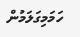ހަމަމިގަލަމުން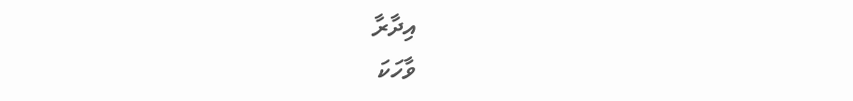އިދާރާ
ވާހަކަ